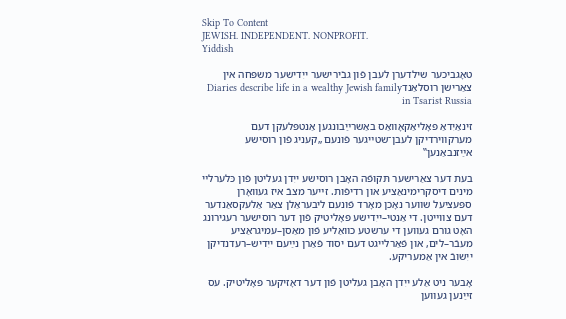Skip To Content
JEWISH. INDEPENDENT. NONPROFIT.
Yiddish

טאָגביכער שילדערן לעבן פֿון גבֿירישער ייִדישער משפּחה אין צאַרישן רוסלאַנדDiaries describe life in a wealthy Jewish family in Tsarist Russia

זינאַיִדאַ פּאָליאַקאָװאַס באַשרײַבונגען אַנטפּלעקן דעם מערקװירדיקן לעבן־שטײגער פֿונעם „קעניג פֿון רוסישע אײַזנבאַנען‟

בעת דער צאַרישער תּקופֿה האָבן רוסישע ייִדן געליטן פֿון כּלערלײ מינים דיסקרימינאַציע און רדיפֿות. זײער מצבֿ איז געװאָרן ספּעציעל שװער נאָכן מאָרד פֿונעם ליבעראַלן צאַר אַלעקסאַנדער דעם צװײטן. די אַנטי–ייִדישע פּאָליטיק פֿון דער רוסישער רעגירונג האָט גורם געװען די ערשטע כװאַליע פֿון מאַסן–עמיגראַציע מעבֿר–לים, און פֿאַרלײגט דעם יסוד פֿאַרן נײַעם ייִדיש–רעדנדיקן ייִשובֿ אין אַמעריקע.

אָבער ניט אַלע ייִדן האָבן געליטן פֿון דער דאָזיקער פּאָליטיק. עס זײַנען געװען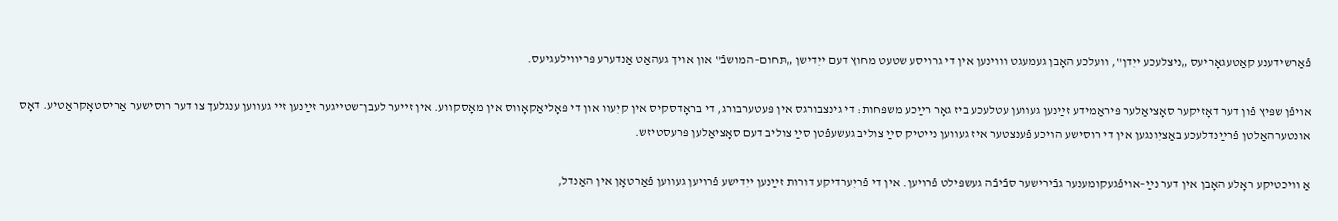פֿאַרשידענע קאַטעגאָריעס „ניצלעכע ייִדן‟, װעלכע האָבן געמעגט װױנען אין די גרױסע שטעט מחוץ דעם ייִדישן „תּחום–המושבֿ‟ און אויך געהאַט אַנדערע פּריװילעגיעס.

אױפֿן שפּיץ פֿון דער דאָזיקער סאָציאַלער פּיראַמידע זײַנען געװען עטלעכע ביז גאָר רײַכע משפּחות: די גינצבורגס אין פּעטערבורג, די בראָדסקיס אין קיִעװ און די פּאָליאַקאָװס אין מאָסקװע. אין זײער לעבן־שטײגער זײַנען זײ געװען ענגלעך צו דער רוסישער אַריסטאָקראַטיע. דאָס אונטערהאַלטן פֿרײַנדלעכע באַציִונגען אין די רוסישע הױכע פֿענצטער איז געװען נייטיק סײַ צוליב געשעפֿטן סײַ צוליב דעם סאָציאַלען פּרעסטיזש.

אַ װיכטיקע ראָלע האָבן אין דער נײַ–אױפֿגעקומענער גבֿירישער סבֿיבֿה געשפּילט פֿרױען. אין די פֿריִערדיקע דורות זײַנען ייִדישע פֿרױען געװען פֿאַרטאָן אין האַנדל,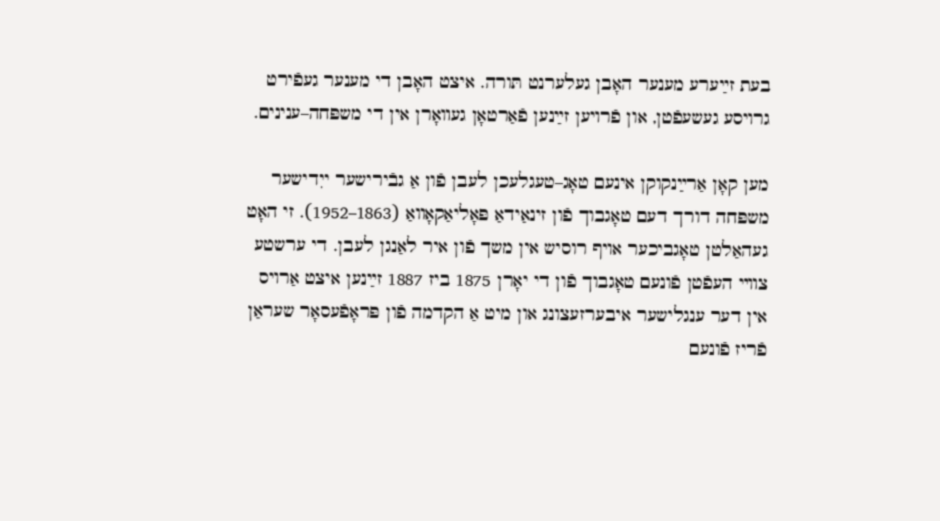בעת זײַערע מענער האָבן געלערנט תּורה. איצט האָבן די מענער געפֿירט גרױסע געשעפֿטן, און פֿרױען זײַנען פֿאַרטאָן געװאָרן אין די משפּחה–ענינים.

מען קאָן אַרײַנקוקן אינעם טאָג–טעגלעכן לעבן פֿון אַ גבֿירישער ייִדישער משפּחה דורך דעם טאָגבוך פֿון זינאַידאַ פּאָליאַקאָװאַ (1863–1952). זי האָט געהאַלטן טאָגביכער אױף רוסיש אין משך פֿון איר לאַנגן לעבן. די ערשטע צװײ העפֿטן פֿונעם טאָגבוך פֿון די יאָרן 1875 ביז 1887 זײַנען איצט אַרױס אין דער ענגלישער איבערזעצונג און מיט אַ הקדמה פֿון פּראָפֿעסאָר שעראַן פֿריז פֿונעם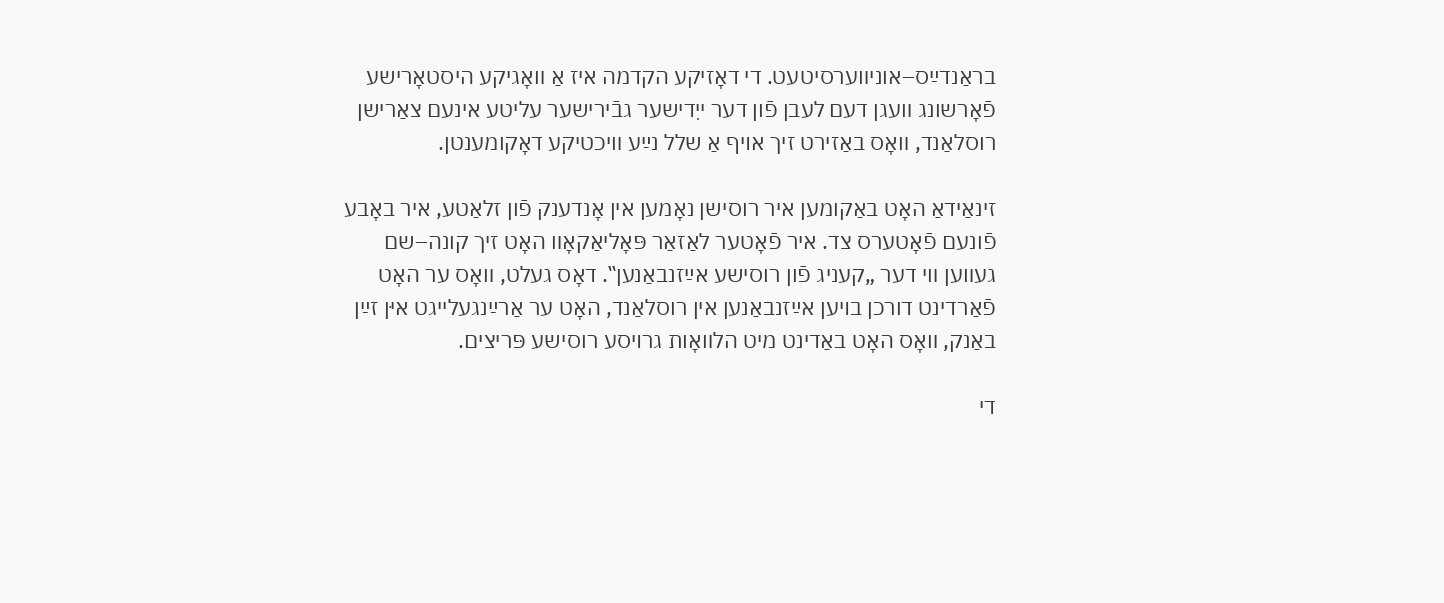בראַנדײַס–אוניװערסיטעט. די דאָזיקע הקדמה איז אַ װאָגיקע היסטאָרישע פֿאָרשונג װעגן דעם לעבן פֿון דער ייִדישער גבֿירישער עליטע אינעם צאַרישן רוסלאַנד, װאָס באַזירט זיך אױף אַ שלל נײַע װיכטיקע דאָקומענטן.

זינאַידאַ האָט באַקומען איר רוסישן נאָמען אין אָנדענק פֿון זלאַטע, איר באָבע פֿונעם פֿאָטערס צד. איר פֿאָטער לאַזאַר פּאָליאַקאָװ האָט זיך קונה–שם געװען װי דער „קעניג פֿון רוסישע אײַזנבאַנען‟. דאָס געלט, װאָס ער האָט פֿאַרדינט דורכן בױען אײַזנבאַנען אין רוסלאַנד, האָט ער אַרײַנגעלייגט איּן זײַן באַנק, װאָס האָט באַדינט מיט הלװאָות גרױסע רוסישע פּריצים.

די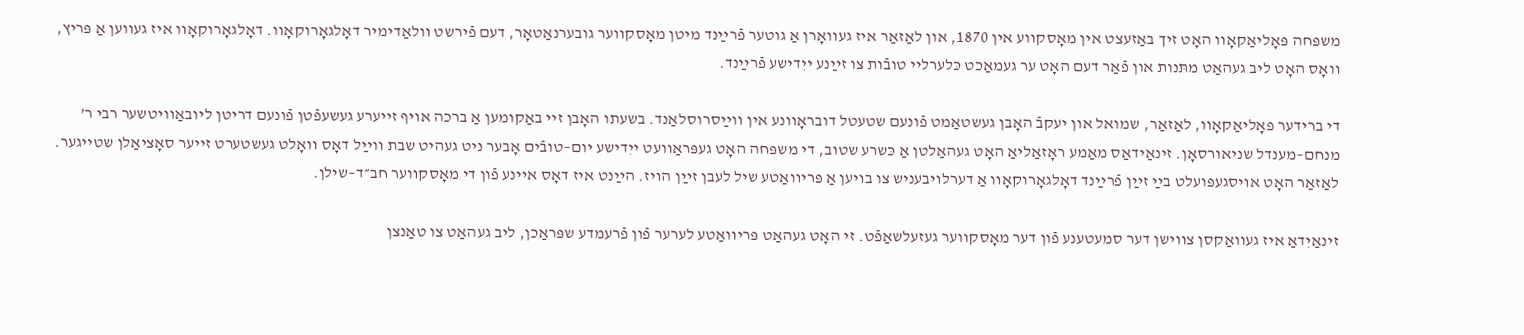משפּחה פּאָליאַקאָװ האָט זיך באַזעצט אין מאָסקװע אין 1870, און לאַזאַר איז געװאָרן אַ גוטער פֿרײַנד מיטן מאָסקװער גובערנאַטאָר, דעם פֿירשט װלאַדימיר דאָלגאָרוקאָװ. דאָלגאָרוקאָװ איז געװען אַ פּריץ, װאָס האָט ליב געהאַט מתּנות און פֿאַר דעם האָט ער געמאַכט כּלערלײ טובֿות צו זײַנע ייִדישע פֿרײַנד.

די ברידער פּאָליאַקאָװ, לאַזאַר, שמואל און יעקבֿ האָבן געשטאַמט פֿונעם שטעטל דובראָװנע אין װײַסרוסלאַנד. בשעתו האָבן זײ באַקומען אַ ברכה אױף זײערע געשעפֿטן פֿונעם דריטן ליובאַװיטשער רבי ר’ מנחם–מענדל שניאורסאָן. זינאַידאַס מאַמע ראָזאַליאַ האָט געהאַלטן אַ כּשרע שטוב, די משפּחה האָט געפּראַװעט ייִדישע יום–טובֿים אָבער ניט געהיט שבת װײַל דאָס װאָלט געשטערט זײער סאָציאַלן שטײגער. לאַזאַר האָט אױסגעפּועלט בײַ זײַן פֿרײַנד דאָלגאָרוקאָװ אַ דערלױבעניש צו בױען אַ פּריװאַטע שיל לעבן זײַן הױז. הײַנט איז דאָס אײנע פֿון די מאָסקװער חב״ד–שילן.

זינאַיִדאַ איז געװאַקסן צװישן דער סמעטענע פֿון דער מאָסקװער געזעלשאַפֿט. זי האָט געהאַט פּריװאַטע לערער פֿון פֿרעמדע שפּראַכן, ליב געהאַט צו טאַנצן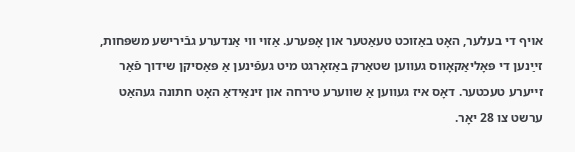אױף די בעלער, האָט באַזוכט טעאַטער און אָפּערע. אַזױ װי אַנדערע גבֿירישע משפּחות, זײַנען די פּאָליאַקאָװס געװען שטאַרק באַזאָרגט מיט געפֿינען אַ פּאַסיקן שידוך פֿאַר זײערע טעכטער. דאָס איז געװען אַ שװערע טירחה און זינאַידאַ האָט חתונה געהאַט ערשט צו 28 יאָר.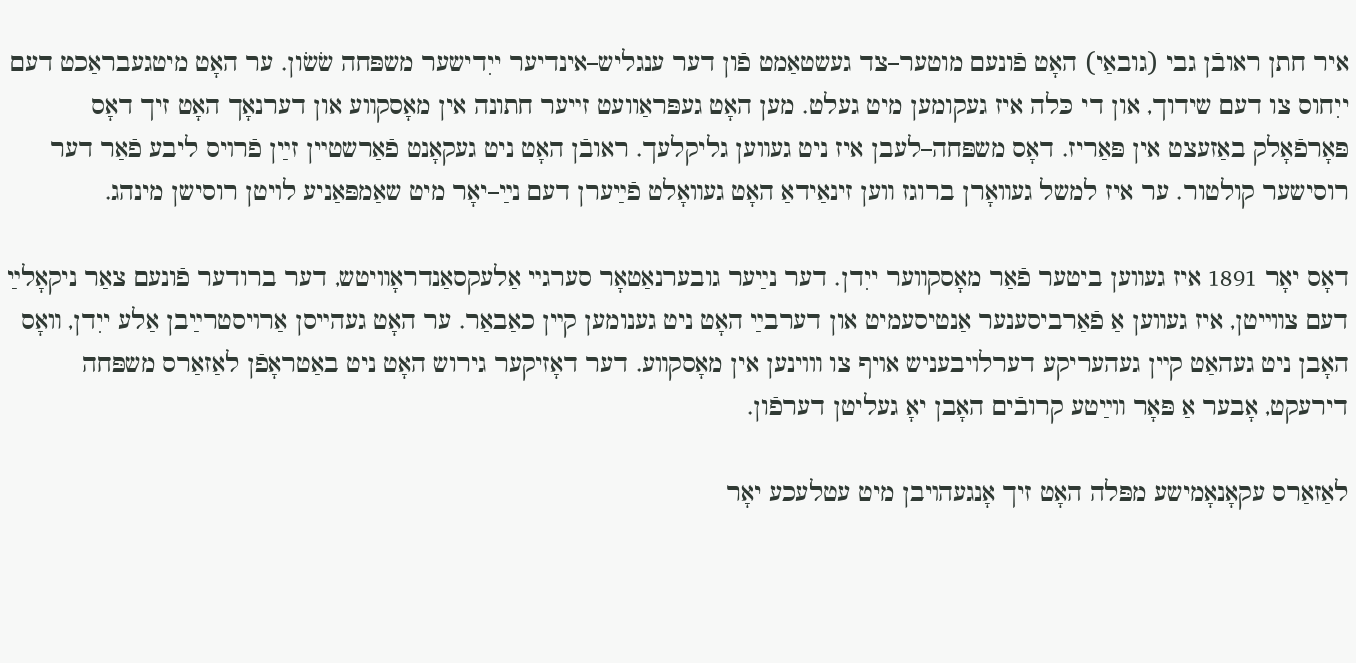איר חתן ראובֿן גבי (גובאַי) האָט פֿונעם מוטער–צד געשטאַמט פֿון דער ענגליש–אינדיער ייִדישער משפּחה שׂשׂון. ער האָט מיטגעבראַכט דעם ייִחוס צו דעם שידוך, און די כּלה איז געקומען מיט געלט. מען האָט געפּראַוועט זײער חתונה אין מאָסקװע און דערנאָך האָט זיך דאָס פּאָרפֿאָלק באַזעצט אין פּאַריז. דאָס משפּחה–לעבן איז ניט געװען גליקלעך. ראובֿן האָט ניט געקאָנט פֿאַרשטײן זײַן פֿרױס ליבע פֿאַר דער רוסישער קולטור. ער איז למשל געװאָרן ברוגז װען זינאַידאַ האָט געװאָלט פֿײַערן דעם נײַ–יאָר מיט שאַמפּאַניע לױטן רוסישן מינהג.

דאָס יאָר 1891 איז געװען ביטער פֿאַר מאָסקװער ייִדן. דער נײַער גובערנאַטאָר סערגײ אַלעקסאַנדראָװיטש, דער ברודער פֿונעם צאַר ניקאָלײַ דעם צװײטן, איז געװען אַ פֿאַרביסענער אַנטיסעמיט און דערבײַ האָט ניט גענומען קײן כאַבאַר. ער האָט געהײסן אַרױסטרײַבן אַלע ייִדן, װאָס האָבן ניט געהאַט קײן געהעריקע דערלױבעניש אױף צו װױנען אין מאָסקװע. דער דאָזיקער גירוש האָט ניט באַטראָפֿן לאַזאַרס משפּחה דירעקט, אָבער אַ פּאָר װײַטע קרובֿים האָבן יאָ געליטן דערפֿון.

לאַזאַרס עקאָנאָמישע מפּלה האָט זיך אָנגעהױבן מיט עטלעכע יאָר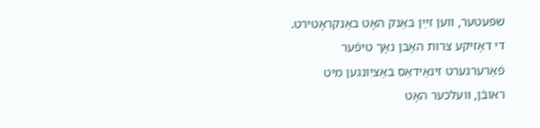שפּעטער, װען זײַן באַנק האָט באַנקראָטירט. די דאָזיקע צרות האָבן נאָך טיפֿער פֿאַרערגערט זינאַידאַס באַציִונגען מיט ראובֿן, װעלכער האָט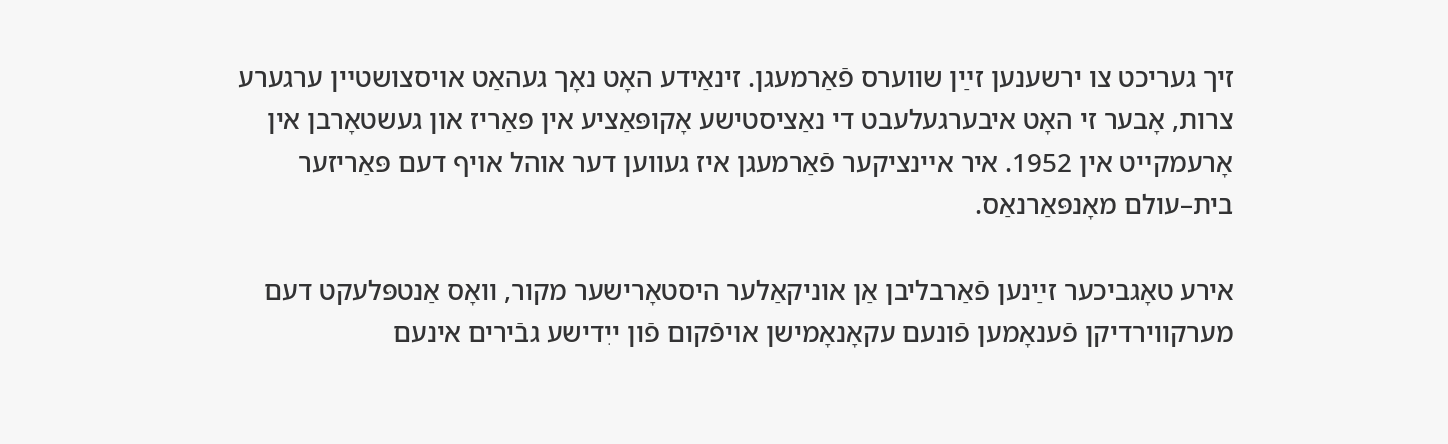זיך געריכט צו ירשענען זײַן שװערס פֿאַרמעגן. זינאַידע האָט נאָך געהאַט אױסצושטײן ערגערע צרות, אָבער זי האָט איבערגעלעבט די נאַציסטישע אָקופּאַציע אין פּאַריז און געשטאָרבן אין אָרעמקײט אין 1952. איר אײנציקער פֿאַרמעגן איז געװען דער אוהל אױף דעם פּאַריזער בית–עולם מאָנפּאַרנאַס.

אירע טאָגביכער זײַנען פֿאַרבליבן אַן אוניקאַלער היסטאָרישער מקור, װאָס אַנטפּלעקט דעם מערקװירדיקן פֿענאָמען פֿונעם עקאָנאָמישן אױפֿקום פֿון ייִדישע גבֿירים אינעם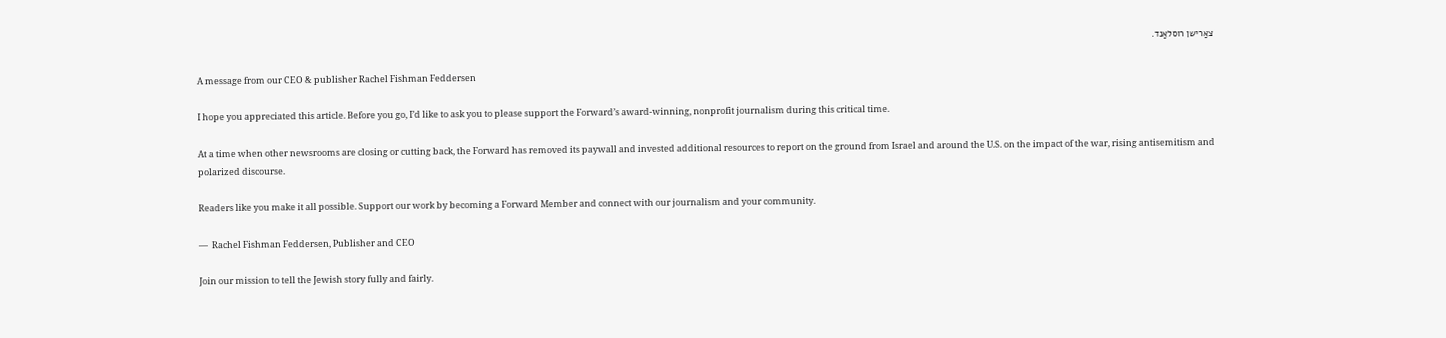צאַרישן רוסלאַנד.

A message from our CEO & publisher Rachel Fishman Feddersen

I hope you appreciated this article. Before you go, I’d like to ask you to please support the Forward’s award-winning, nonprofit journalism during this critical time.

At a time when other newsrooms are closing or cutting back, the Forward has removed its paywall and invested additional resources to report on the ground from Israel and around the U.S. on the impact of the war, rising antisemitism and polarized discourse.

Readers like you make it all possible. Support our work by becoming a Forward Member and connect with our journalism and your community.

—  Rachel Fishman Feddersen, Publisher and CEO

Join our mission to tell the Jewish story fully and fairly.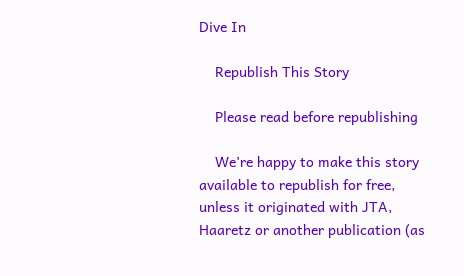Dive In

    Republish This Story

    Please read before republishing

    We’re happy to make this story available to republish for free, unless it originated with JTA, Haaretz or another publication (as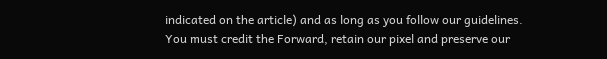indicated on the article) and as long as you follow our guidelines. You must credit the Forward, retain our pixel and preserve our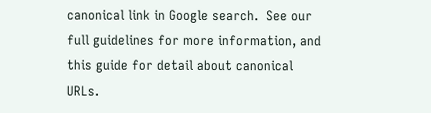canonical link in Google search.  See our full guidelines for more information, and this guide for detail about canonical URLs.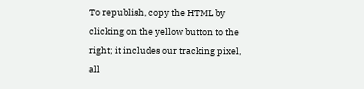To republish, copy the HTML by clicking on the yellow button to the right; it includes our tracking pixel, all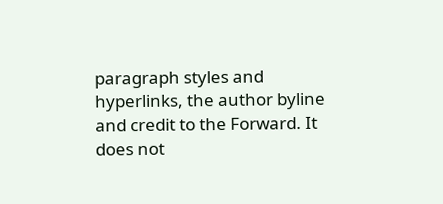paragraph styles and hyperlinks, the author byline and credit to the Forward. It does not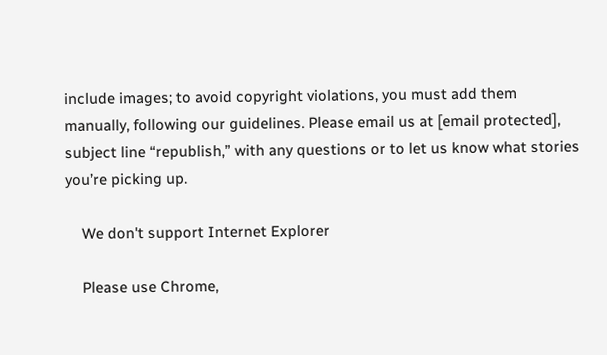include images; to avoid copyright violations, you must add them manually, following our guidelines. Please email us at [email protected], subject line “republish,” with any questions or to let us know what stories you’re picking up.

    We don't support Internet Explorer

    Please use Chrome,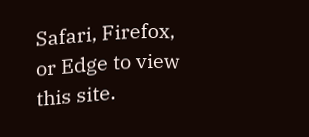Safari, Firefox, or Edge to view this site.